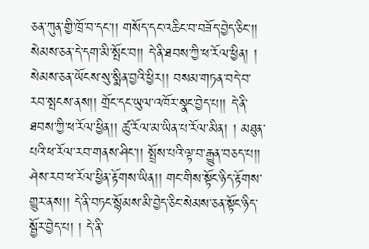ཅན་ཀུན་གྱི་ཁྲོ་བ་དང་།། གསོད་དང་འཆིང་བ་བཟོད་བྱེད་ཅིང་།། སེམས་ཅན་དེ་དག་མི་སྤོང་བ།། དེ་ནི་ཐབས་ཀྱི་ཕ་རོལ་ཕྱིན། ། སེམས་ཅན་ཡོངས་སུ་སྨིན་བྱའི་ཕྱིར།། བསམ་གཏན་བདེ་བ་རབ་སྤངས་ནས།། གྲོང་དང་ཡུལ་འཁོར་སྣང་བྱེད་པ།། དེ་ནི་ཐབས་ཀྱི་ཕ་རོལ་ཕྱིན།། ཚུ་རོལ་མ་ཡིན་པ་རོལ་མིན། ། མཐུན་པའི་ཕ་རོལ་རབ་གནས་ཤིང་།། སྤྲོས་པའི་ལྟ་བ་རྒྱུན་བཅད་པ།། ཤེས་རབ་ཕ་རོལ་ཕྱིན་རྟོགས་ཡིན།། གང་གིས་སྟོང་ཉིད་རྟོགས་གྱུར་ནས།། དེ་ནི་བཏང་སྙོམས་མི་བྱེད་ཅིང་སེམས་ཅན་སྟོང་ཉིད་སྦྱོར་བྱེད་པ། ། དེ་ནི་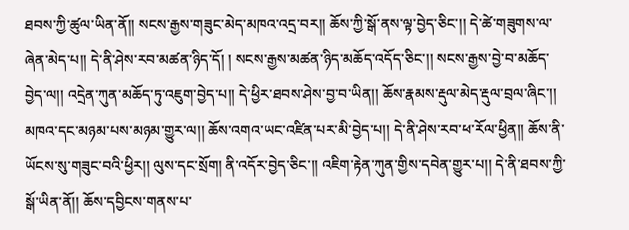ཐབས་ཀྱི་ཚུལ་ཡིན་ནོ།། སངས་རྒྱས་གཟུང་མེད་མཁའ་འདྲ་བར།། ཆོས་ཀྱི་སྒོ་ནས་ལྟ་བྱེད་ཅིང་།། དེ་ཚེ་གཟུགས་ལ་ཞེན་མེད་པ།། དེ་ནི་ཤེས་རབ་མཚན་ཉིད་དོ། ། སངས་རྒྱས་མཚན་ཉིད་མཆོད་འདོད་ཅིང་།། སངས་རྒྱས་བྱེ་བ་མཆོད་བྱེད་ལ།། འདྲེན་ཀུན་མཆོད་ཏུ་འཇུག་བྱེད་པ།། དེ་ཕྱིར་ཐབས་ཤེས་བྱ་བ་ཡིན།། ཆོས་རྣམས་རྡུལ་མེད་རྡུལ་བྲལ་ཞིང་།། མཁའ་དང་མཉམ་པས་མཉམ་གྱུར་ལ།། ཆོས་འགའ་ཡང་འཛིན་པར་མི་བྱེད་པ།། དེ་ནི་ཤེས་རབ་ཕ་རོལ་ཕྱིན།། ཆོས་ནི་ཡོངས་སུ་གཟུང་བའི་ཕྱིར།། ལུས་དང་སྲོག། ནི་འདོར་བྱེད་ཅིང་།། འཇིག་རྟེན་ཀུན་གྱིས་དབེན་གྱུར་པ།། དེ་ནི་ཐབས་ཀྱི་སྒོ་ཡིན་ནོ།། ཆོས་དབྱིངས་གནས་པ་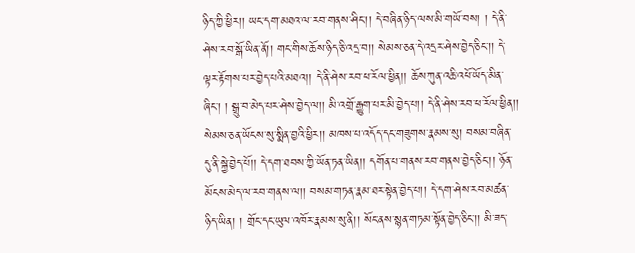ཉིད་ཀྱི་ཕྱིར།། ཡང་དག་མཐའ་ལ་རབ་གནས་ཤིང་།། དེ་བཞིན་ཉིད་ལས་མི་གཡོ་བས། ། དེ་ནི་ཤེས་རབ་སྒོ་ཡིན་ནོ།། གང་གིས་ཆོས་ཉིད་ཅི་འདྲ་བ།། སེམས་ཅན་དེ་འདྲར་ཤེས་བྱེད་ཅིང་།། དེ་ལྟར་རྟོགས་པར་བྱེད་པའི་མཐའ།། དེ་ནི་ཤེས་རབ་ཕ་རོལ་ཕྱིན།། ཆོས་ཀུན་འཆི་འཕོ་ཡོད་མིན་ཞིང་། ། སྒྲུ་བ་མེད་པར་ཤེས་བྱེད་ལ།། མི་འགྲོ་རྒྱུག་པར་མི་བྱེད་པ།། དེ་ནི་ཤེས་རབ་ཕ་རོལ་ཕྱིན།། སེམས་ཅན་ཡོངས་སུ་སྨིན་བྱའི་ཕྱིར།། མཁས་པ་འདོད་དང་གཟུགས་རྣམས་སུ། བསམ་བཞིན་དུ་ནི་སྐྱེ་བྱེད་པོ།། དེ་དག་ཐབས་ཀྱི་ཡོན་ཏན་ཡིན།། དགོན་པ་གནས་རབ་གནས་བྱེད་ཅིང་།། ཉོན་མོངས་མེད་ལ་རབ་གནས་ལ།། བསམ་གཏན་རྣམ་ཐར་སྟེན་བྱེད་པ།། དེ་དག་ཤེས་རབ་མཚན་ཉིད་ཡིན། ། གྲོང་དང་ཡུལ་འཁོར་རྣམས་སུ་ནི།། སོང་ནས་སྙན་གཏམ་སྟོན་བྱེད་ཅིང་།། མི་ཟད་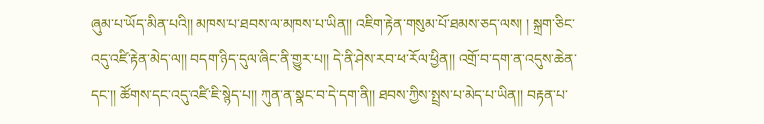ཞུམ་པ་ཡོད་མིན་པའི།། མཁས་པ་ཐབས་ལ་མཁས་པ་ཡིན།། འཇིག་རྟེན་གསུམ་པོ་ཐམས་ཅད་ལས། ། སྐྲག་ཅིང་འདུ་འཛི་རྟེན་མེད་ལ།། བདག་ཉིད་དུལ་ཞིང་ནི་གྱུར་པ།། དེ་ནི་ཤེས་རབ་ཕ་རོལ་ཕྱིན།། འགྲོ་བ་དག་ན་འདུས་ཆེན་དང་།། ཚོགས་དང་འདུ་འཛི་ཇི་སྙེད་པ།། ཀུན་ན་སྣང་བ་དེ་དག་ནི།། ཐབས་ཀྱིས་སྤྲས་པ་མེད་པ་ཡིན།། བརྟན་པ་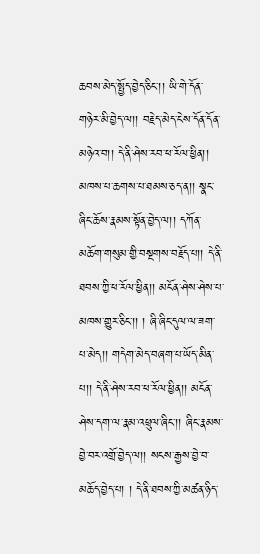ཆབས་མེད་སྤྱོད་བྱེད་ཅིང་།། ཡི་གེ་དོན་གཉེར་མི་བྱེད་ལ།། བརྗེད་མེད་ངེས་དོན་དོན་མཉེའ་བ།། དེ་ནི་ཤེས་རབ་ཕ་རོལ་ཕྱིན།། མཁས་པ་ཆགས་པ་ཐམས་ཅད་ན།། སྣང་ཞིང་ཆོས་རྣམས་སྟོན་བྱེད་ལ།། དཀོན་མཆོག་གསུམ་གྱི་བསྔགས་བརྗོད་པ།། དེ་ནི་ཐབས་ཀྱི་ཕ་རོལ་ཕྱིན།། མངོན་ཤེས་ཤེས་པ་མཁས་གྱུར་ཅིང་།། ། ཞི་ཞིང་དུལ་ལ་ཟག་པ་མེད།། གདེག་མེད་བཞག་པ་ཡོད་མིན་པ།། དེ་ནི་ཤེས་རབ་ཕ་རོལ་ཕྱིན།། མངོན་ཤེས་དག་ལ་རྣམ་འཕྲུལ་ཞིང་།། ཞིང་རྣམས་བྱེ་བར་འགྲོ་བྱེད་ལ།། སངས་རྒྱས་བྱེ་བ་མཆོད་བྱེད་པ། ། དེ་ནི་ཐབས་ཀྱི་མཚན་ཉིད་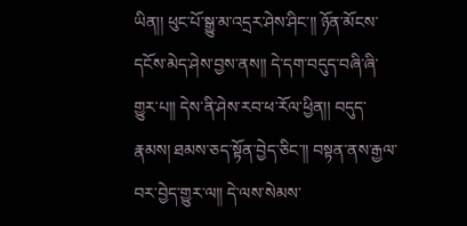ཡིན།། ཕུང་པོ་སྒྱུ་མ་འདྲར་ཤེས་ཤིང་།། ཉོན་མོངས་དངོས་མེད་ཤེས་བྱས་ནས།། དེ་དག་བདུད་བཞི་ཞི་གྱུར་པ།། དེས་ནི་ཤེས་རབ་ཕ་རོལ་ཕྱིན།། བདུད་རྣམས། ཐམས་ཅད་སྟོན་བྱེད་ཅིང་།། བསྟན་ནས་རྒྱལ་བར་བྱེད་གྱུར་ལ།། དེ་ལས་སེམས་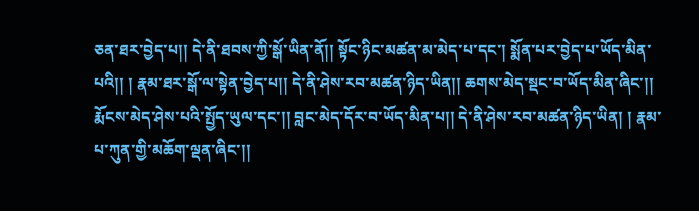ཅན་ཐར་བྱེད་པ།། དེ་ནི་ཐབས་ཀྱི་སྒོ་ཡིན་ནོ།། སྟོང་ཉིང་མཚན་མ་མེད་པ་དང་། སྨོན་པར་བྱེད་པ་ཡོད་མིན་པའི།། ། རྣམ་ཐར་སྒོ་ལ་སྟེན་བྱེད་པ།། དེ་ནི་ཤེས་རབ་མཚན་ཉིད་ཡིན།། ཆགས་མེད་སྡང་བ་ཡོད་མིན་ཞིང་།། རྨོངས་མེད་ཤེས་པའི་སྤྱོད་ཡུལ་དང་།། བླང་མེད་དོར་བ་ཡོད་མིན་པ།། དེ་ནི་ཤེས་རབ་མཚན་ཉིད་ཡིན། ། རྣམ་པ་ཀུན་གྱི་མཆོག་ལྡན་ཞིང་།།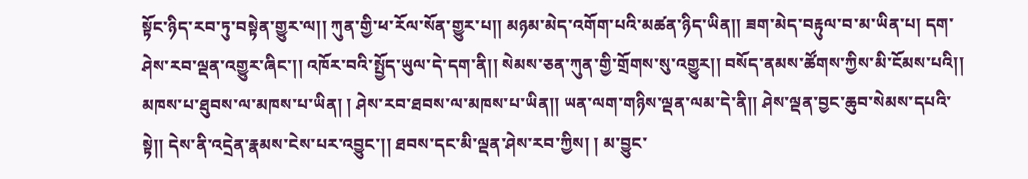སྟོང་ཉིད་རབ་ཏུ་བསྟེན་གྱུར་ལ།། ཀུན་གྱི་ཕ་རོལ་སོན་གྱུར་པ།། མཉམ་མེད་འགོག་པའི་མཚན་ཉིད་ཡིན།། ཟག་མེད་བརྟུལ་བ་མ་ཡིན་པ། དག་ཤེས་རབ་ལྡན་འགྱུར་ཞིང་།། འཁོར་བའི་སྤྱོད་ཡུལ་དེ་དག་ནི།། སེམས་ཅན་ཀུན་གྱི་གྲོགས་སུ་འགྱུར།། བསོད་ནམས་ཚོགས་ཀྱིས་མི་ངོམས་པའི།། མཁས་པ་ཐུབས་ལ་མཁས་པ་ཡིན། ། ཤེས་རབ་ཐབས་ལ་མཁས་པ་ཡིན།། ཡན་ལག་གཉིས་ལྡན་ལམ་དེ་ནི།། ཤེས་ལྡན་བྱང་ཆུབ་སེམས་དཔའི་སྟེ།། དེས་ནི་འདྲེན་རྣམས་ངེས་པར་འབྱུང་།། ཐབས་དང་མི་ལྡན་ཤེས་རབ་ཀྱིས། ། མ་བྱུང་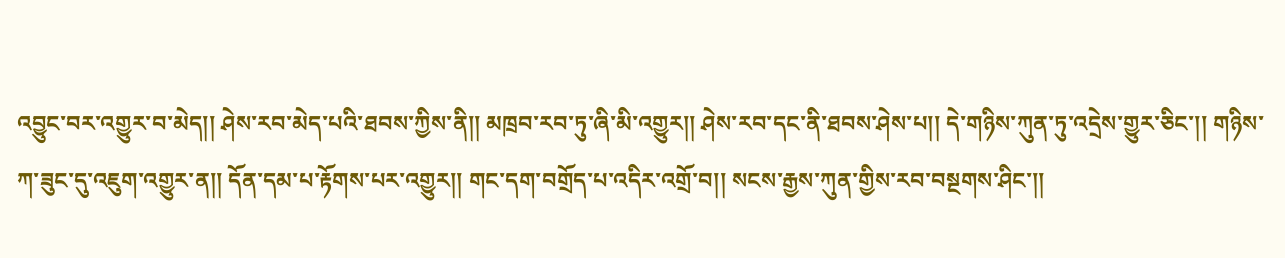འབྱུང་བར་འགྱུར་བ་མེད།། ཤེས་རབ་མེད་པའི་ཐབས་ཀྱིས་ནི།། མཁྲབ་རབ་ཏུ་ཞི་མི་འགྱུར།། ཤེས་རབ་དང་ནི་ཐབས་ཤེས་པ།། དེ་གཉིས་ཀུན་ཏུ་འདྲེས་གྱུར་ཅིང་།། གཉིས་ཀ་ཟུང་དུ་འཇུག་འགྱུར་ན།། དོན་དམ་པ་རྟོགས་པར་འགྱུར།། གང་དག་བགྲོད་པ་འདིར་འགྲོ་བ།། སངས་རྒྱས་ཀུན་གྱིས་རབ་བསྔགས་ཤིང་།།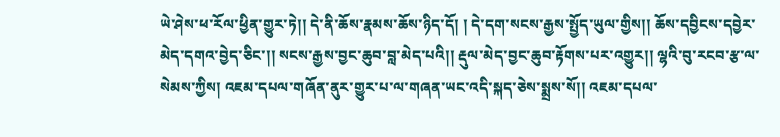ཡེ་ཤེས་ཕ་རོལ་ཕྱིན་གྱུར་ཏེ།། དེ་ནི་ཆོས་རྣམས་ཆོས་ཉིད་དོ། ། དེ་དག་སངས་རྒྱས་སྤྱོད་ཡུལ་གྱིས།། ཆོས་དབྱིངས་དབྱེར་མེད་དགའ་བྱེད་ཅིང་།། སངས་རྒྱས་བྱང་ཆུབ་བླ་མེད་པའི།། རྡུལ་མེད་བྱང་ཆུབ་རྟོགས་པར་འགྱུར།། ལྷའི་བུ་རངབ་རྩ་ལ་སེམས་ཀྱིས། འཇམ་དཔལ་གཞོན་ནུར་གྱུར་པ་ལ་གཞན་ཡང་འདི་སྐད་ཅེས་སྨྲས་སོ།། འཇམ་དཔལ་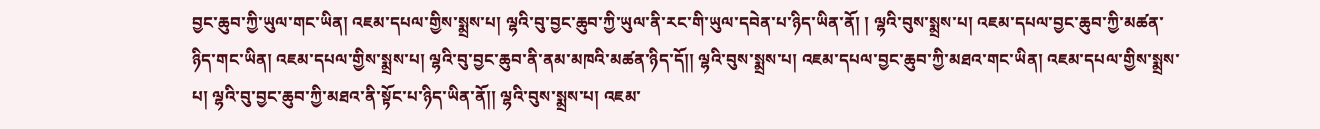བྱང་ཆུབ་ཀྱི་ཡུལ་གང་ཡིན། འཇམ་དཔལ་གྱིས་སྨྲས་པ། ལྷའི་བུ་བྱང་ཆུབ་ཀྱི་ཡུལ་ནི་རང་གི་ཡུལ་དབེན་པ་ཉིད་ཡིན་ནོ། ། ལྷའི་བུས་སྨྲས་པ། འཇམ་དཔལ་བྱང་ཆུབ་ཀྱི་མཚན་ཉིད་གང་ཡིན། འཇམ་དཔལ་གྱིས་སྨྲས་པ། ལྷའི་བུ་བྱང་ཆུབ་ནི་ནམ་མཁའི་མཚན་ཉིད་དོ།། ལྷའི་བུས་སྨྲས་པ། འཇམ་དཔལ་བྱང་ཆུབ་ཀྱི་མཐའ་གང་ཡིན། འཇམ་དཔལ་གྱིས་སྨྲས་པ། ལྷའི་བུ་བྱང་ཆུབ་ཀྱི་མཐའ་ནི་སྟོང་པ་ཉིད་ཡིན་ནོ།། ལྷའི་བུས་སྨྲས་པ། འཇམ་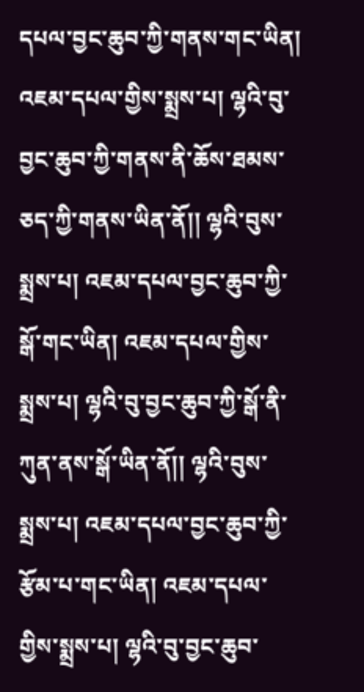དཔལ་བྱང་ཆུབ་ཀྱི་གནས་གང་ཡིན། འཇམ་དཔལ་གྱིས་སྨྲས་པ། ལྷའི་བུ་བྱང་ཆུབ་ཀྱི་གནས་ནི་ཆོས་ཐམས་ཅད་ཀྱི་གནས་ཡིན་ནོ།། ལྷའི་བུས་སྨྲས་པ། འཇམ་དཔལ་བྱང་ཆུབ་ཀྱི་སྒོ་གང་ཡིན། འཇམ་དཔལ་གྱིས་སྨྲས་པ། ལྷའི་བུ་བྱང་ཆུབ་ཀྱི་སྒོ་ནི་ཀུན་ནས་སྒོ་ཡིན་ནོ།། ལྷའི་བུས་སྨྲས་པ། འཇམ་དཔལ་བྱང་ཆུབ་ཀྱི་རྩོམ་པ་གང་ཡིན། འཇམ་དཔལ་གྱིས་སྨྲས་པ། ལྷའི་བུ་བྱང་ཆུབ་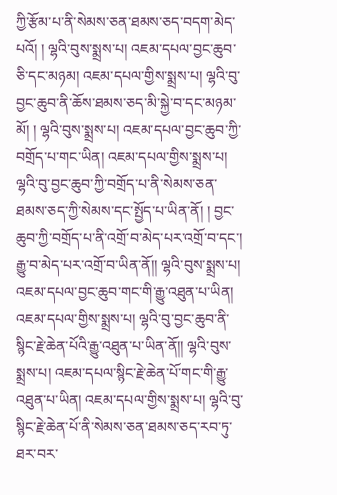ཀྱི་རྩོམ་པ་ནི་སེམས་ཅན་ཐམས་ཅད་བདག་མེད་པའོ། ། ལྷའི་བུས་སྨྲས་པ། འཇམ་དཔལ་བྱང་ཆུབ་ཅི་དང་མཉམ། འཇམ་དཔལ་གྱིས་སྨྲས་པ། ལྷའི་བུ་བྱང་ཆུབ་ནི་ཆོས་ཐམས་ཅད་མི་སྐྱེ་བ་དང་མཉམ་མོ། ། ལྷའི་བུས་སྨྲས་པ། འཇམ་དཔལ་བྱང་ཆུབ་ཀྱི་བགྲོད་པ་གང་ཡིན། འཇམ་དཔལ་གྱིས་སྨྲས་པ། ལྷའི་བུ་བྱང་ཆུབ་ཀྱི་བགྲོད་པ་ནི་སེམས་ཅན་ཐམས་ཅད་ཀྱི་སེམས་དང་སྤྱོད་པ་ཡིན་ནོ། ། བྱང་ཆུབ་ཀྱི་བགྲོད་པ་ནི་འགྲོ་བ་མེད་པར་འགྲོ་བ་དང་། རྒྱུ་བ་མེད་པར་འགྲོ་བ་ཡིན་ནོ།། ལྷའི་བུས་སྨྲས་པ། འཇམ་དཔལ་བྱང་ཆུབ་གང་གི་རྒྱུ་འཐུན་པ་ཡིན། འཇམ་དཔལ་གྱིས་སྨྲས་པ། ལྷའི་བུ་བྱང་ཆུབ་ནི་སྙིང་རྗེ་ཆེན་པོའི་རྒྱུ་འཐུན་པ་ཡིན་ནོ།། ལྷའི་བུས་སྨྲས་པ། འཇམ་དཔལ་སྙིང་རྗེ་ཆེན་པོ་གང་གི་རྒྱུ་འཐུན་པ་ཡིན། འཇམ་དཔལ་གྱིས་སྨྲས་པ། ལྷའི་བུ་སྙིང་རྗེ་ཆེན་པོ་ནི་སེམས་ཅན་ཐམས་ཅད་རབ་ཏུ་ཐར་བར་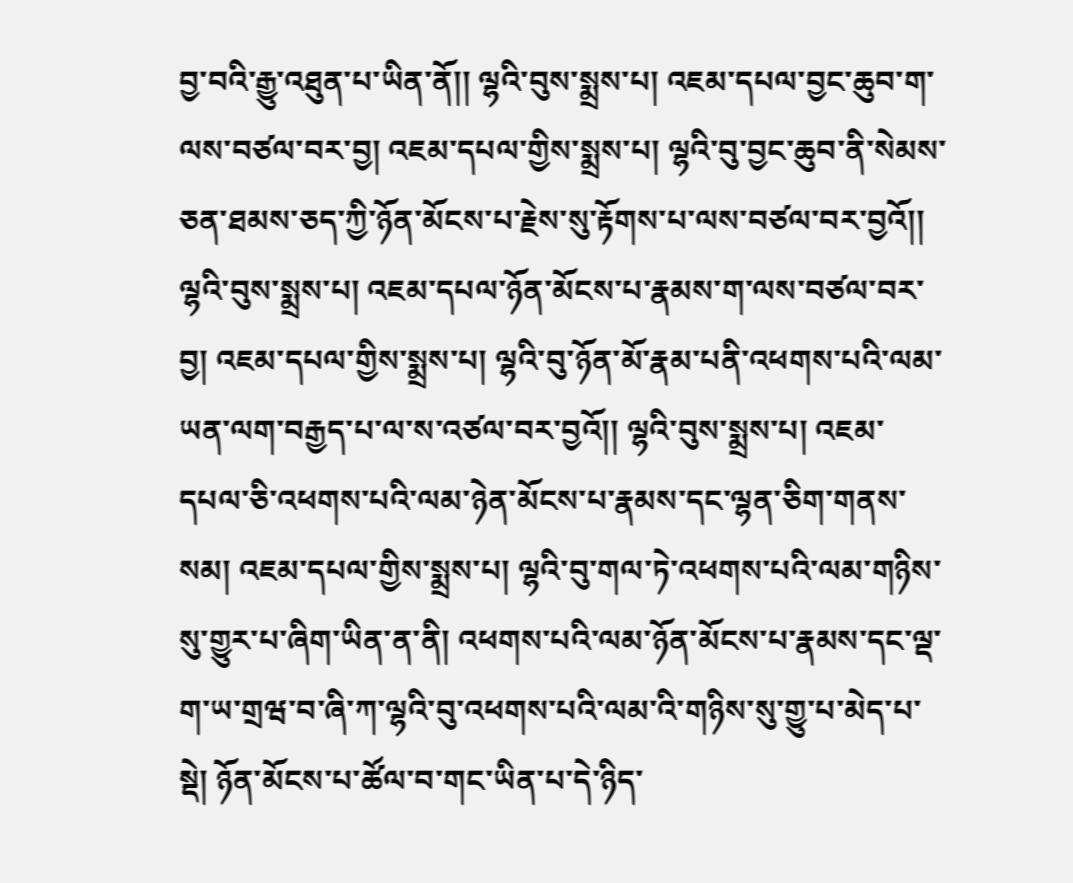བྱ་བའི་རྒྱུ་འཐུན་པ་ཡིན་ནོ།། ལྷའི་བུས་སྨྲས་པ། འཇམ་དཔལ་བྱང་ཆུབ་ག་ལས་བཙལ་བར་བྱ། འཇམ་དཔལ་གྱིས་སྨྲས་པ། ལྷའི་བུ་བྱང་ཆུབ་ནི་སེམས་ཅན་ཐམས་ཅད་ཀྱི་ཉོན་མོངས་པ་རྗེས་སུ་རྟོགས་པ་ལས་བཙལ་བར་བྱའོ།། ལྷའི་བུས་སྨྲས་པ། འཇམ་དཔལ་ཉོན་མོངས་པ་རྣམས་ག་ལས་བཙལ་བར་བྱ། འཇམ་དཔལ་གྱིས་སྨྲས་པ། ལྷའི་བུ་ཉོན་མོ་རྣམ་པནི་འཕགས་པའི་ལམ་ཡན་ལག་བརྒྱད་པ་ལ་ས་འཙལ་བར་བྱའོ།། ལྷའི་བུས་སྨྲས་པ། འཇམ་དཔལ་ཅི་འཕགས་པའི་ལམ་ཉེན་མོངས་པ་རྣམས་དང་ལྷན་ཅིག་གནས་སམ། འཇམ་དཔལ་གྱིས་སྨྲས་པ། ལྷའི་བུ་གལ་ཏེ་འཕགས་པའི་ལམ་གཉིས་སུ་གྱུར་པ་ཞིག་ཡིན་ན་ནི། འཕགས་པའི་ལམ་ཉོན་མོངས་པ་རྣམས་དང་ལྡ་ག་ཡ་གྲཝ་བ་ཞི་ཀ་ལྷའི་བུ་འཕགས་པའི་ལམ་འི་གཉིས་སུ་གྱུ་པ་མེད་པ་སྡེ། ཉོན་མོངས་པ་ཚོལ་བ་གང་ཡིན་པ་དེ་ཉིད་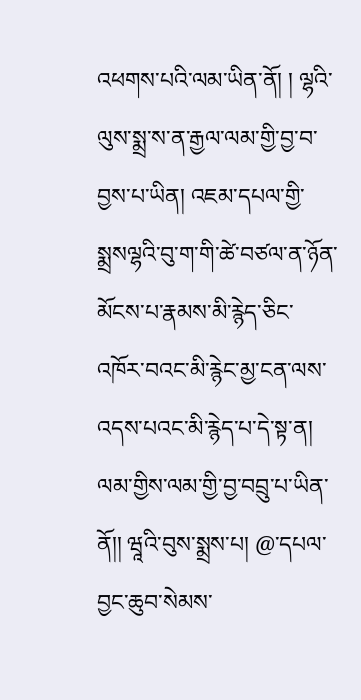འཕགས་པའི་ལམ་ཡིན་ནོ། ། ལྷའི་ལུས་སྨྲ་ས་ན་རྒྱལ་ལམ་གྱི་བྱ་བ་བྱས་པ་ཡིན། འཇམ་དཔལ་གྱི་སྨྲསལྷའི་བུ་ག་གི་ཚེ་བཙལ་ན་ཉོན་མོངས་པ་རྣམས་མི་རྙེད་ཅིང་འཁོར་བའང་མི་རྙེང་མྱ་ངན་ལས་འདས་པའང་མི་རྙེད་པ་དེ་སྟ་ན། ལམ་གྱིས་ལམ་གྱི་བྱ་བབྲུ་པ་ཡིན་ནོ།། ཝཱའི་བུས་སྨྲས་པ། @་དཔལ་བྱང་ཆུབ་སེམས་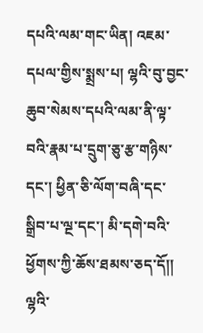དཔའི་ལམ་གང་ཡིན། འཇམ་དཔལ་གྱིས་སྨྲས་པ། ལྷའི་བུ་བྱང་ཆུབ་སེམས་དཔའི་ལམ་ནི་ལྟ་བའི་རྣམ་པ་དྲུག་ཅུ་རྩ་གཉིས་དང་། ཕྱིན་ཅི་ལོག་བཞི་དང་སྒྲིབ་པ་ལྔ་དང་། མི་དགེ་བའི་ཕྱོགས་ཀྱི་ཆོས་ཐམས་ཅད་དོ།། ལྷའི་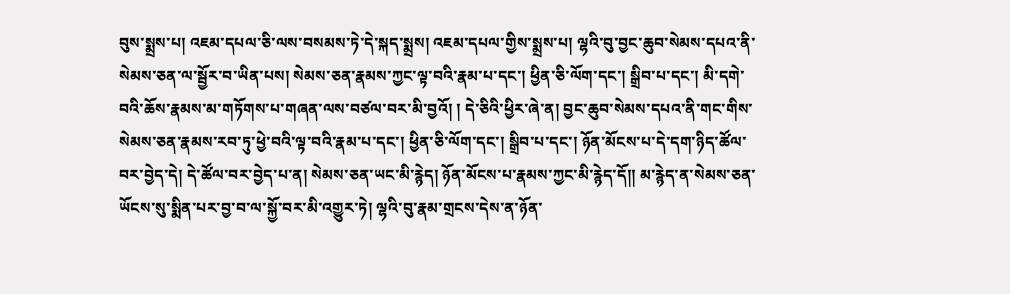བུས་སྨྲས་པ། འཇམ་དཔལ་ཅི་ལས་བསམས་ཏེ་དེ་སྐད་སྨྲས། འཇམ་དཔལ་གྱིས་སྨྲས་པ། ལྷའི་བུ་བྱང་ཆུབ་སེམས་དཔའ་ནི་སེམས་ཅན་ལ་སྦྱོར་བ་ཡིན་པས། སེམས་ཅན་རྣམས་ཀྱང་ལྟ་བའི་རྣམ་པ་དང་། ཕྱིན་ཅི་ལོག་དང་། སྒྲིབ་པ་དང་། མི་དགེ་བའི་ཆོས་རྣམས་མ་གཏོགས་པ་གཞན་ལས་བཙལ་བར་མི་བྱའོ། ། དེ་ཅིའི་ཕྱིར་ཞེ་ན། བྱང་ཆུབ་སེམས་དཔའ་ནི་གང་གིས་སེམས་ཅན་རྣམས་རབ་ཏུ་ཕྱེ་བའི་ལྟ་བའི་རྣམ་པ་དང་། ཕྱིན་ཅི་ལོག་དང་། སྒྲིབ་པ་དང་། ཉོན་མོངས་པ་དེ་དག་ཉིད་ཚོལ་བར་བྱེད་དེ། དེ་ཚོལ་བར་བྱེད་པ་ན། སེམས་ཅན་ཡང་མི་རྙེད། ཉོན་མོངས་པ་རྣམས་ཀྱང་མི་རྙེད་དོ།། མ་རྙེད་ན་སེམས་ཅན་ཡོངས་སུ་སྨིན་པར་བྱ་བ་ལ་སྐྱོ་བར་མི་འགྱུར་ཏེ། ལྷའི་བུ་རྣམ་གྲངས་དེས་ན་ཉོན་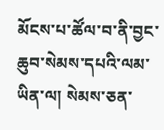མོངས་པ་ཚོལ་བ་ནི་བྱང་ཆུབ་སེམས་དཔའི་ལམ་ཡིན་ལ། སེམས་ཅན་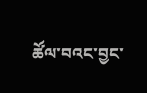ཚོལ་བའང་བྱང་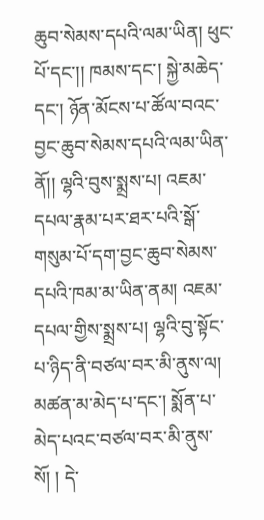ཆུབ་སེམས་དཔའི་ལམ་ཡིན། ཕུང་པོ་དང་།། ཁམས་དང་། སྐྱེ་མཆེད་དང་། ཉོན་མོངས་པ་ཚོལ་བའང་བྱང་ཆུབ་སེམས་དཔའི་ལམ་ཡིན་ནོ།། ལྷའི་བུས་སྨྲས་པ། འཇམ་དཔལ་རྣམ་པར་ཐར་པའི་སྒོ་གསུམ་པོ་དག་བྱང་ཆུབ་སེམས་དཔའི་ཁམ་མ་ཡིན་ནམ། འཇམ་དཔལ་གྱིས་སྨྲས་པ། ལྷའི་བུ་སྟོང་པ་ཉིད་ནི་བཙལ་བར་མི་ནུས་ལ། མཚན་མ་མེད་པ་དང་། སྨོན་པ་མེད་པའང་བཙལ་བར་མི་ནུས་སོ། ། དེ་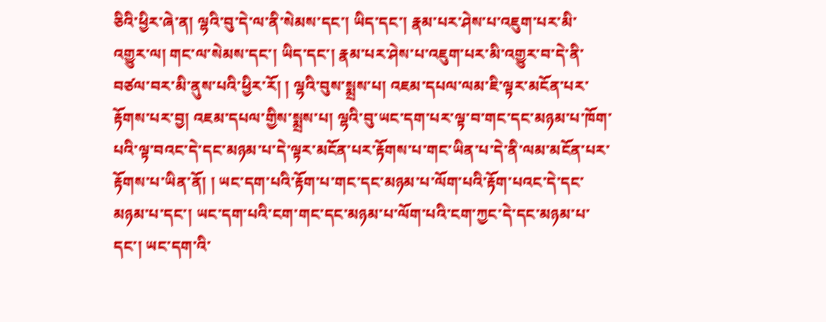ཅིའི་ཕྱིར་ཞེ་ན། ལྷའི་བུ་དེ་ལ་ནི་སེམས་དང་། ཡིད་དང་། རྣམ་པར་ཤེས་པ་འཇུག་པར་མི་འགྱུར་ལ། གང་ལ་སེམས་དང་། ཡིད་དང་། རྣམ་པར་ཤེས་པ་འཇུག་པར་མི་འགྱུར་བ་དེ་ནི་བཙལ་བར་མི་ནུས་པའི་ཕྱིར་རོ། ། ལྷའི་བུས་སྨྲས་པ། འཇམ་དཔལ་ལམ་ཇི་ལྟར་མངོན་པར་རྟོགས་པར་བྱ། འཇམ་དཔལ་གྱིས་སྨྲས་པ། ལྷའི་བུ་ཡང་དག་པར་ལྟ་བ་གང་དང་མཉམ་པ་ཁོག་པའི་ལྟ་བའང་དེ་དང་མཉམ་པ་དེ་ལྟར་མངོན་པར་རྟོགས་པ་གང་ཡིན་པ་དེ་ནི་ལམ་མངོན་པར་རྟོགས་པ་ཡིན་ནོ། ། ཡང་དག་པའི་རྟོག་པ་གང་དང་མཉམ་པ་ལོག་པའི་རྟོག་པའང་དེ་དང་མཉམ་པ་དང་། ཡང་དག་པའི་ངག་གང་དང་མཉམ་པ་ལོག་པའི་ངག་ཀྱང་དེ་དང་མཉམ་པ་དང་། ཡང་དག་འི་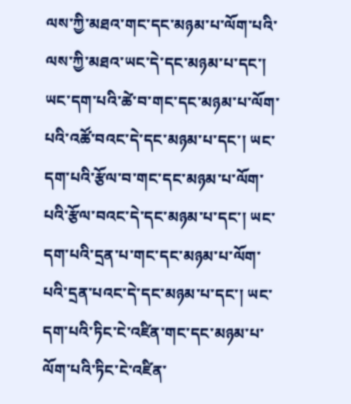ལས་ཀྱི་མཐའ་གང་དང་མཉམ་པ་ལོག་པའི་ལས་ཀྱི་མཐའ་ཡང་དེ་དང་མཉམ་པ་དང་། ཡང་དག་པའི་ཚེ་བ་གང་དང་མཉམ་པ་ལོག་པའི་འཚོ་བའང་དེ་དང་མཉམ་པ་དང་། ཡང་དག་པའི་རྩོལ་བ་གང་དང་མཉམ་པ་ལོག་པའི་རྩོལ་བའང་དེ་དང་མཉམ་པ་དང་། ཡང་དག་པའི་དྲན་པ་གང་དང་མཉམ་པ་ལོག་པའི་དྲན་པའང་དེ་དང་མཉམ་པ་དང་། ཡང་དག་པའི་ཏིང་ངེ་འཛིན་གང་དང་མཉམ་པ་ལོག་པའི་ཏིང་ངེ་འཛིན་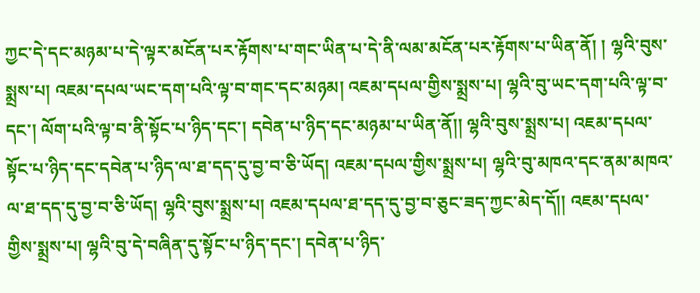ཀྱང་དེ་དང་མཉམ་པ་དེ་ལྟར་མངོན་པར་རྟོགས་པ་གང་ཡིན་པ་དེ་ནི་ལམ་མངོན་པར་རྟོགས་པ་ཡིན་ནོ། ། ལྷའི་བུས་སྨྲས་པ། འཇམ་དཔལ་ཡང་དག་པའི་ལྟ་བ་གང་དང་མཉམ། འཇམ་དཔལ་གྱིས་སྨྲས་པ། ལྷའི་བུ་ཡང་དག་པའི་ལྟ་བ་དང་། ལོག་པའི་ལྟ་བ་ནི་སྟོང་པ་ཉིད་དང་། དབེན་པ་ཉིད་དང་མཉམ་པ་ཡིན་ནོ།། ལྷའི་བུས་སྨྲས་པ། འཇམ་དཔལ་སྟོང་པ་ཉིད་དང་དབེན་པ་ཉིད་ལ་ཐ་དད་དུ་བྱ་བ་ཅི་ཡོད། འཇམ་དཔལ་གྱིས་སྨྲས་པ། ལྷའི་བུ་མཁའ་དང་ནམ་མཁའ་ལ་ཐ་དད་དུ་བྱ་བ་ཅི་ཡོད། ལྷའི་བུས་སྨྲས་པ། འཇམ་དཔལ་ཐ་དད་དུ་བྱ་བ་ཅུང་ཟད་ཀྱང་མེད་དོ།། འཇམ་དཔལ་གྱིས་སྨྲས་པ། ལྷའི་བུ་དེ་བཞིན་དུ་སྟོང་པ་ཉིད་དང་། དབེན་པ་ཉིད་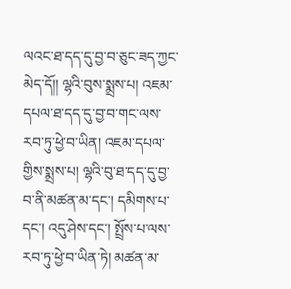ལའང་ཐ་དད་དུ་བྱ་བ་ཅུང་ཟད་ཀྱང་མེད་དོ།། ལྷའི་བུས་སྨྲས་པ། འཇམ་དཔལ་ཐ་དད་དུ་བྱ་བ་གང་ལས་རབ་ཏུ་ཕྱེ་བ་ཡིན། འཇམ་དཔལ་གྱིས་སྨྲས་པ། ལྷའི་བུ་ཐ་དད་དུ་བྱ་བ་ནི་མཚན་མ་དང་། དམིགས་པ་དང་། འདུ་ཤེས་དང་། སྤྲོས་པ་ལས་རབ་ཏུ་ཕྱེ་བ་ཡིན་ཏེ། མཚན་མ་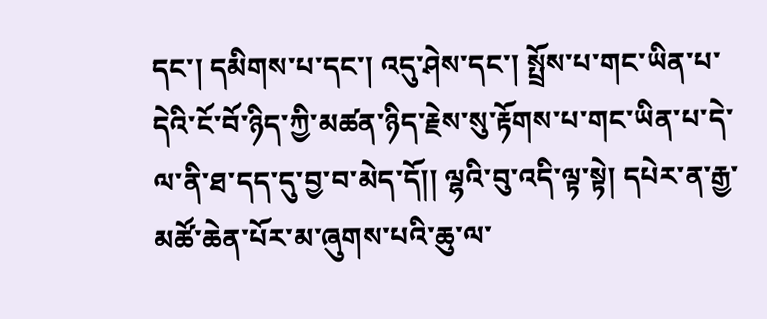དང་། དམིགས་པ་དང་། འདུ་ཤེས་དང་། སྤྲོས་པ་གང་ཡིན་པ་དེའི་ངོ་བོ་ཉིད་ཀྱི་མཚན་ཉིད་རྗེས་སུ་རྟོགས་པ་གང་ཡིན་པ་དེ་ལ་ནི་ཐ་དད་དུ་བྱ་བ་མེད་དོ།། ལྷའི་བུ་འདི་ལྟ་སྟེ། དཔེར་ན་རྒྱ་མཚོ་ཆེན་པོར་མ་ཞུགས་པའི་ཆུ་ལ་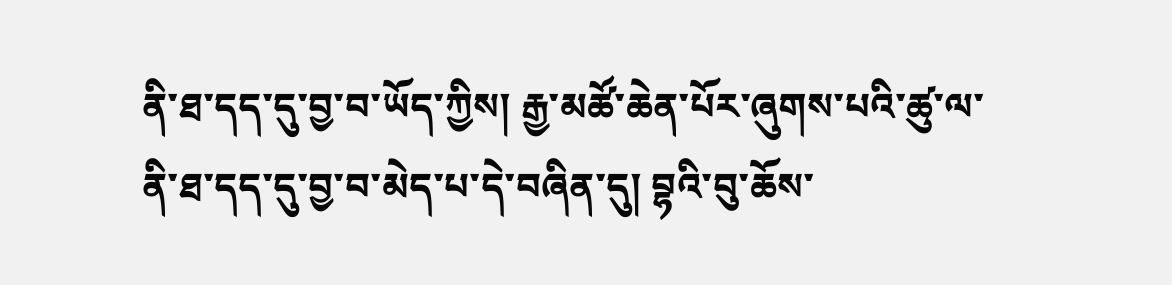ནི་ཐ་དད་དུ་བྱ་བ་ཡོད་ཀྱིས། རྒྱ་མཚོ་ཆེན་པོར་ཞུགས་པའི་ཚུ་ལ་ནི་ཐ་དད་དུ་བྱ་བ་མེད་པ་དེ་བཞིན་དུ། བྷའི་བུ་ཆོས་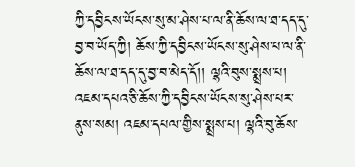ཀྱི་དབྱིངས་ཡོངས་སུ་མ་ཤེས་པ་ལ་ནི་ཆོས་ལ་ཐ་དད་དུ་བྱ་བ་ཡོད་ཀྱི། ཆོས་ཀྱི་དབྱིངས་ཡོངས་སུ་ཤེས་པ་ལ་ནི་ཆོས་ལ་ཐ་དད་དུ་བྱ་བ་མེད་དོ།། ལྷའི་བུས་སྨྲས་པ། འཇམ་དཔའ་ཅི་ཆོས་ཀྱི་དབྱིངས་ཡོངས་སུ་ཤེས་པར་ནུས་སམ། འཇམ་དཔལ་གྱིས་སྨྲས་པ། ལྷའི་བུ་ཆོས་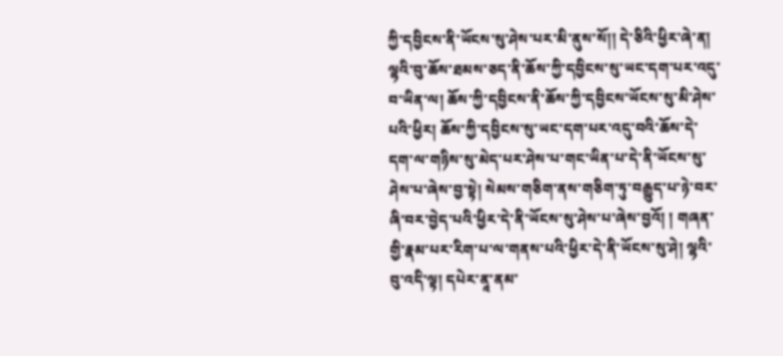ཀྱི་དབྱིངས་ནི་ཡོངས་སུ་ཤེས་པར་མི་ནུས་སོ།། དེ་ཅིའི་ཕྱིར་ཞེ་ན། ལྷའི་བུ་ཆོས་ཐམས་ཅད་ནི་ཆོས་ཀྱི་དབྱིངས་སུ་ཡང་དག་པར་འདུ་བ་ཡིན་ལ། ཆོས་ཀྱི་དབྱིངས་ནི་ཆོས་ཀྱི་དབྱིངས་ཡོངས་སུ་མི་ཤེས་པའི་ཕྱིར། ཆོས་ཀྱི་དབྱིངས་སུ་ཡང་དག་པར་འདུ་བའི་ཆོས་དེ་དག་ལ་གཉིས་སུ་མེད་པར་ཤེས་པ་གང་ཡིན་པ་དེ་ནི་ཡོངས་སུ་ཤེས་པ་ཞེས་བྱ་སྟེ། སེམས་གཅིག་ནས་གཅིག་ཏུ་བརྒྱུད་པ་ཉེ་བར་ཞི་བར་བྱེད་པའི་ཕྱིར་དེ་ནི་ཡོངས་སུ་ཤེས་པ་ཞེས་བྱའོ། ། གཞན་གྱི་རྣམ་པར་རིག་པ་ལ་གནས་པའི་ཕྱིར་དེ་ནི་ཡོངས་སུ་ཤེ། ལྷའི་བུ་འདི་ལྟ། དཔེར་ནཱ་ནམ་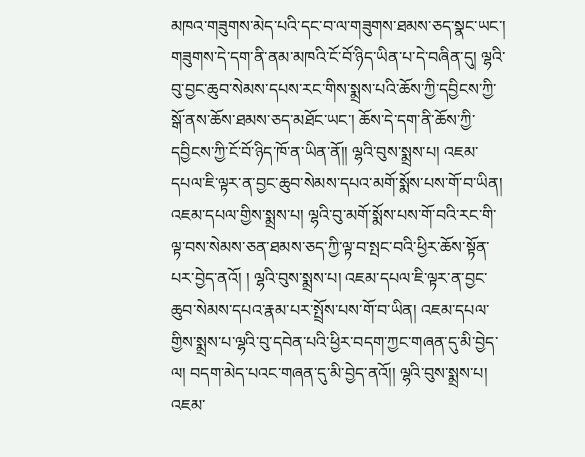མཁའ་གཟུགས་མེད་པའི་དང་བ་ལ་གཟུགས་ཐམས་ཅད་སྣང་ཡང་། གཟུགས་དེ་དག་ནི་ནམ་མཁའི་ངོ་བོ་ཉིད་ཡིན་པ་དེ་བཞིན་དུ། ལྷའི་བུ་བྱང་ཆུབ་སེམས་དཔས་རང་གིས་སྨྲས་པའི་ཆོས་ཀྱི་དབྱིངས་ཀྱི་སྒོ་ནས་ཆོས་ཐམས་ཅད་མཐོང་ཡང་། ཆོས་དེ་དག་ནི་ཆོས་ཀྱི་དབྱིངས་ཀྱི་ངོ་བོ་ཉིད་ཁོ་ན་ཡིན་ནོ།། ལྷའི་བུས་སྨྲས་པ། འཇམ་དཔལ་ཇི་ལྟར་ན་བྱང་ཆུབ་སེམས་དཔའ་མགོ་སྨོས་པས་གོ་བ་ཡིན། འཇམ་དཔལ་གྱིས་སྨྲས་པ། ལྷའི་བུ་མགོ་སྨོས་པས་གོ་བའི་རང་གི་ལྟ་བས་སེམས་ཅན་ཐམས་ཅད་ཀྱི་ལྟ་བ་སྤང་བའི་ཕྱིར་ཆོས་སྟོན་པར་བྱེད་ནའོ། ། ལྷའི་བུས་སྨྲས་པ། འཇམ་དཔལ་ཇི་ལྟར་ན་བྱང་ཆུབ་སེམས་དཔའ་རྣམ་པར་སྤྲོས་པས་གོ་བ་ཡིན། འཇམ་དཔལ་གྱིས་སྨྲས་པ་ལྷའི་བུ་དབེན་པའི་ཕྱིར་བདག་ཀྱང་གཞན་དུ་མི་བྱེད་ལ། བདག་མེད་པའང་གཞན་དུ་མི་བྱེད་ནའོ།། ལྷའི་བུས་སྨྲས་པ། འཇམ་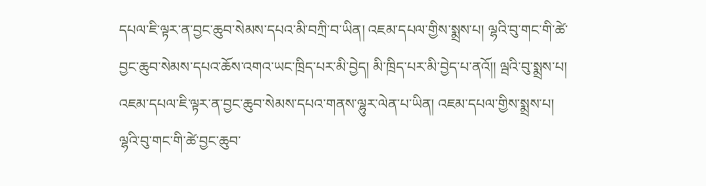དཔལ་ཇི་ལྟར་ན་བྱང་ཆུབ་སེམས་དཔའ་མི་བཀྲི་བ་ཡིན། འཇམ་དཔལ་གྱིས་སྨྲས་པ། ལྷའི་བུ་གང་གི་ཚེ་བྱང་ཆུབ་སེམས་དཔའ་ཆོས་འགའ་ཡང་ཁྲིད་པར་མི་བྱེད། མི་ཁྲིད་པར་མི་བྱེད་པ་ནའོ།། ལྦའི་བུ་སྨྲས་པ། འཇམ་དཔལ་ཇི་ལྟར་ན་བྱང་ཆུབ་སེམས་དཔའ་གནས་ལྷུར་ལེན་པ་ཡིན། འཇམ་དཔལ་གྱིས་སྨྲས་པ། ལྷའི་བུ་གང་གི་ཚེ་བྱང་ཆུབ་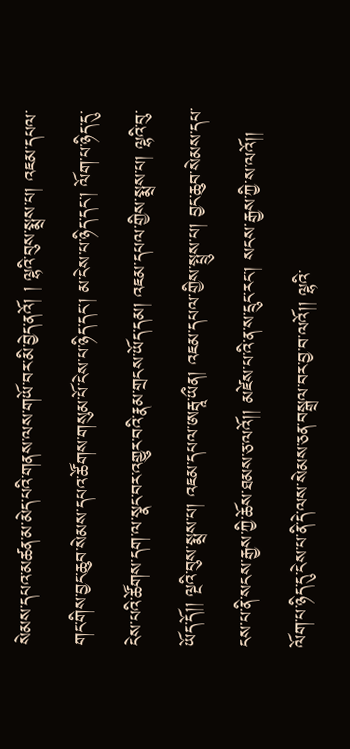སེམས་དཔའ་མཚན་མ་མེད་པའི་གནས་ལས་གཡོ་བར་མི་བྱེད་ནའོ། ། ལྷའི་བུས་སྨྲས་པ། འཇམ་དཔལ་གང་གིས་བྱང་ཆུབ་སེམས་དཔའ་ཚོགས་གསུམ་པོ་ངེས་པ་ཉིད་དང་། མ་ངེས་པ་ཉིད་དང་། ལོག་པ་ཉིད་དུ་ངེས་པའི་ཚོགས་དག་ལ་སྣང་བར་འགྱུར་བའི་རྣམ་གྲངས་ཡོད་དམ། འཇམ་དཔལ་གྱིས་སྨྲས་པ། ལྷའི་བུ་ཡོད་དོ།། ལྔའི་བུས་སྨྲས་པ། འཇམ་དཔལ་ཨརྦཱ་ཡྀན། འཇམ་དཔལ་གྱིས་སྤྲུས་པ། བྱང་ཆུབ་སེམས་དཔ་ངས་པ་ནི་སངས་རྒྱས་ཀྱི་ཆོས་ཐམས་ཅ་ལའོ།། མཛེས་པ་འི་ན་ས་དྲུང་རང་། སངས་རྒྱས་ཀྱི་ས་ལའོ།། ལོག་པ་ཉིད་དུ་ངེས་པ་ནི་དེ་ལས་སེམས་ཅན་བསྒྲལ་བར་བྱ་བ་ལའོ།། ལྷའི་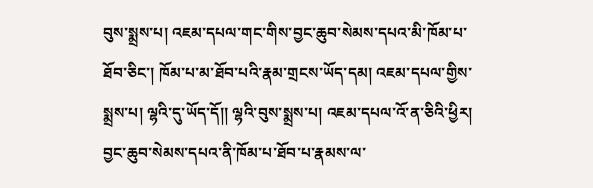བུས་སྨྲས་པ། འཇམ་དཔལ་གང་གིས་བྱང་ཆུབ་སེམས་དཔའ་མི་ཁོམ་པ་ཐོབ་ཅིང་། ཁོམ་པ་མ་ཐོབ་པའི་རྣམ་གྲངས་ཡོད་དམ། འཇམ་དཔལ་གྱིས་སྨྲས་པ། ལྷའི་དུ་ཡོད་དོ།། ལྷའི་བུས་སྨྲས་པ། འཇམ་དཔལ་འོ་ན་ཅིའི་ཕྱིར། བྱང་ཆུབ་སེམས་དཔའ་ནི་ཁོམ་པ་ཐོབ་པ་རྣམས་ལ་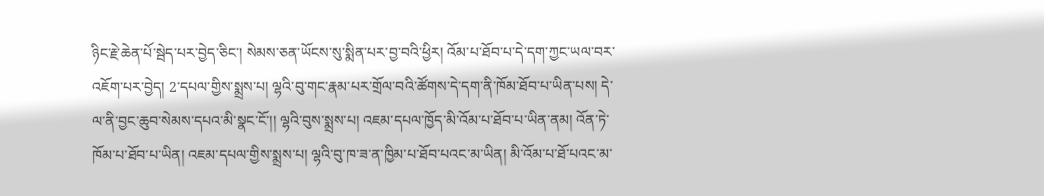ཉིང་རྗེ་ཆེན་པོ་སྦེད་པར་བྱེད་ཅིང་། སེམས་ཅན་ཡོངས་སུ་སྨིན་པར་བྱ་བའི་ཕྱིར། འོམ་པ་ཐོབ་པ་དེ་དག་ཀྱང་ཡལ་བར་འཇོག་པར་བྱེད། 2་དཔལ་གྱིས་སྨྲས་པ། ལྷའི་བུ་གང་རྣམ་པར་གྲོལ་བའི་ཚོགས་དེ་དག་ནི་ཁོམ་ཐོབ་པ་ཡིན་པས། དེ་ལ་ནི་བྱང་ཆུབ་སེམས་དཔའ་མི་སྣང་ངོ་།། ལྷའི་བུས་སྨྲས་པ། འཇམ་དཔལ་ཁྱོད་མི་འོམ་པ་ཐོབ་པ་ཡིན་ནམ། འོན་ཏེ་ཁོམ་པ་ཐོབ་པ་ཡིན། འཇམ་དཔལ་གྱིས་སྨྲས་པ། ལྷའི་བུ་ཁ་ཟ་ན་ཁྱིམ་པ་ཐོབ་པའང་མ་ཡིན། མི་འོམ་པ་ཐོ་པའང་མ་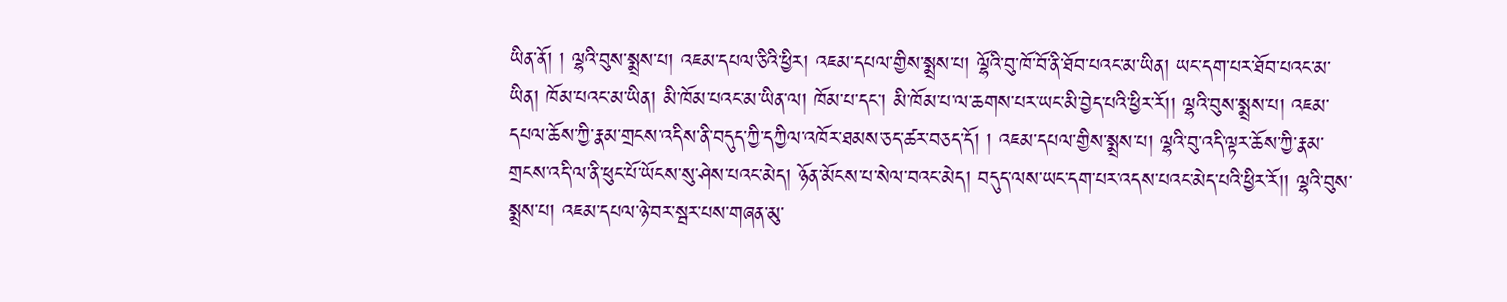ཡིན་ནོ། ། ལྷའི་བུས་སྨྲས་པ། འཇམ་དཔལ་ཅིའི་ཕྱིར། འཇམ་དཔལ་གྱིས་སྨྲས་པ། ལྷོའི་བུ་ཁོ་བོ་ནི་ཐོབ་པའང་མ་ཡིན། ཡང་དག་པར་ཐོབ་པའང་མ་ཡིན། ཁོམ་པའང་མ་ཡིན། མི་ཁོམ་པའང་མ་ཡིན་ལ། ཁོམ་པ་དང་། མི་ཁོམ་པ་ལ་ཆགས་པར་ཡང་མི་བྱེད་པའི་ཕྱིར་རོ།། ལྷའི་བུས་སྨྲས་པ། འཇམ་དཔལ་ཆོས་ཀྱི་རྣམ་གྲངས་འདིས་ནི་བདུད་ཀྱི་དཀྱིལ་འཁོར་ཐམས་ཅད་ཚར་བཅད་དོ། ། འཇམ་དཔལ་གྱིས་སྨྲས་པ། ལྷའི་བུ་འདི་ལྟར་ཆོས་ཀྱི་རྣམ་གྲངས་འདི་ལ་ནི་ཕུང་པོ་ཡོངས་སུ་ཤེས་པའང་མེད། ཉོན་མོངས་པ་སེལ་བའང་མེད། བདུད་ལས་ཡང་དག་པར་འདས་པའང་མེད་པའི་ཕྱིར་རོ།། ལྷའི་བུས་སྨྲས་པ། འཇམ་དཔལ་ཉེ་བར་སྦར་པས་གཞན་མུ་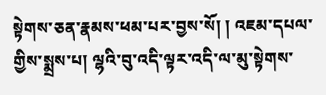སྟེགས་ཅན་རྣམས་ཕམ་པར་བྱས་སོ། ། འཇམ་དཔལ་གྱིས་སྨྲས་པ། ལྷའི་བུ་འདི་ལྟར་འདི་ལ་མུ་སྟེགས་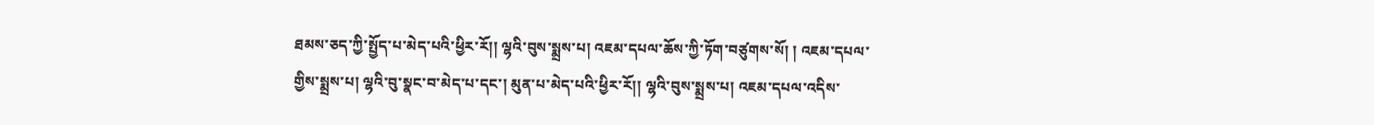ཐམས་ཅད་ཀྱི་སྤྱོད་པ་མེད་པའི་ཕྱིར་རོ།། ལྷའི་བུས་སྨྲས་པ། འཇམ་དཔལ་ཆོས་ཀྱི་ཏོག་བཙུགས་སོ། ། འཇམ་དཔལ་གྱིས་སྨྲས་པ། ལྷའི་བུ་སྣང་བ་མེད་པ་དང་། མུན་པ་མེད་པའི་ཕྱིར་རོ།། ལྷའི་བུས་སྨྲས་པ། འཇམ་དཔལ་འདིས་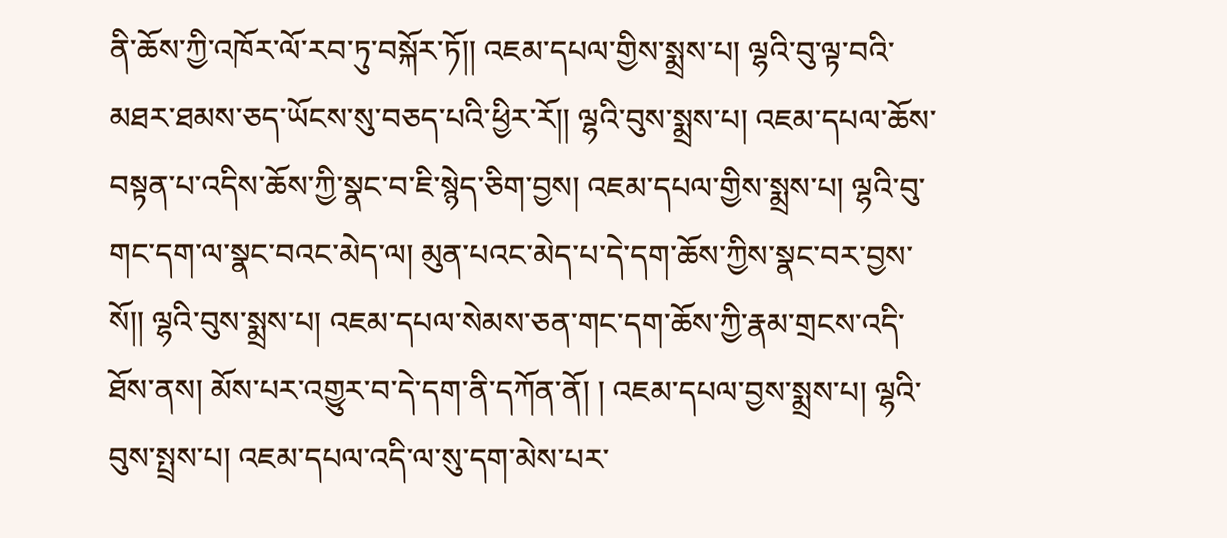ནི་ཆོས་ཀྱི་འཁོར་ལོ་རབ་ཏུ་བསྐོར་ཏོ།། འཇམ་དཔལ་གྱིས་སྨྲས་པ། ལྷའི་བུ་ལྟ་བའི་མཐར་ཐམས་ཅད་ཡོངས་སུ་བཅད་པའི་ཕྱིར་རོ།། ལྷའི་བུས་སྨྲས་པ། འཇམ་དཔལ་ཆོས་བསྟན་པ་འདིས་ཆོས་ཀྱི་སྣང་བ་ཇི་སྙེད་ཅིག་བྱས། འཇམ་དཔལ་གྱིས་སྨྲས་པ། ལྷའི་བུ་གང་དག་ལ་སྣང་བའང་མེད་ལ། མུན་པའང་མེད་པ་དེ་དག་ཆོས་ཀྱིས་སྣང་བར་བྱས་སོ།། ལྷའི་བུས་སྨྲས་པ། འཇམ་དཔལ་སེམས་ཅན་གང་དག་ཆོས་ཀྱི་རྣམ་གྲངས་འདི་ཐོས་ནས། མོས་པར་འགྱུར་བ་དེ་དག་ནི་དཀོན་ནོ། ། འཇམ་དཔལ་བྱས་སྨྲས་པ། ལྷའི་བུས་སྤྲས་པ། འཇམ་དཔལ་འདི་ལ་སུ་དག་མེས་པར་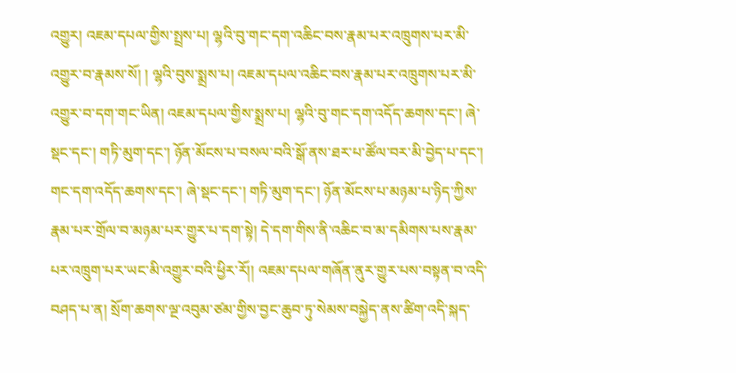འགྱུར། འཇམ་དཔལ་གྱིས་སྤྲས་པ། ལྷའི་བུ་གང་དག་འཆིང་བས་རྣམ་པར་འཁྲུགས་པར་མི་འགྱུར་བ་རྣམས་སོ། ། ལྷའི་བུས་སྨྲས་པ། འཇམ་དཔལ་འཆིང་བས་རྣམ་པར་འཁྲུགས་པར་མི་འགྱུར་བ་དག་གང་ཡིན། འཇམ་དཔལ་གྱིས་སྨྲས་པ། ལྷའི་བུ་གང་དག་འདོད་ཆགས་དང་། ཞེ་སྡང་དང་། གཏི་མུག་དང་། ཉོན་མོངས་པ་བསལ་བའི་སྒོ་ནས་ཐར་པ་ཚོལ་བར་མི་བྱེད་པ་དང་། གང་དག་འདོད་ཆགས་དང་། ཞེ་སྡང་དང་། གཏི་མུག་དང་། ཉོན་མོངས་པ་མཉམ་པ་ཉིད་ཀྱིས་རྣམ་པར་གྲོལ་བ་མཉམ་པར་གྱུར་པ་དག་སྟེ། དེ་དག་གིས་ནི་འཆིང་བ་མ་དམིགས་པས་རྣམ་པར་འཁྲུག་པར་ཡང་མི་འགྱུར་བའི་ཕྱིར་རོ།། འཇམ་དཔལ་གཞོན་ནུར་གྱུར་པས་བསྟན་བ་འདི་བཤད་པ་ན། སྲོག་ཆགས་ལྔ་འབུམ་ཙམ་གྱིས་བྱང་ཆུབ་ཏུ་སེམས་བསྐྱེད་ནས་ཚིག་འདི་སྐད་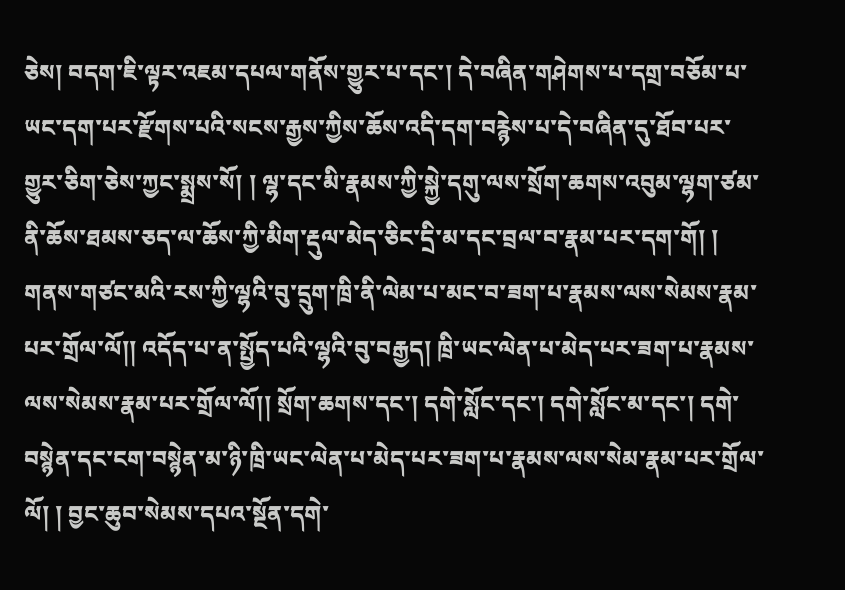ཅེས། བདག་ཇི་ལྟར་འཇམ་དཔལ་གནོས་གྱུར་པ་དང་། དེ་བཞིན་གཤེགས་པ་དགྲ་བཅོམ་པ་ཡང་དག་པར་རྫོགས་པའི་སངས་རྒྱས་ཀྱིས་ཆོས་འདི་དག་བརྙེས་པ་དེ་བཞིན་དུ་ཐོབ་པར་གྱུར་ཅིག་ཅེས་ཀྱང་སྨྲས་སོ། ། ལྷ་དང་མི་རྣམས་ཀྱི་སྐྱེ་དགུ་ལས་སྲོག་ཆགས་འབུམ་ལྷག་ཙམ་ནི་ཆོས་ཐམས་ཅད་ལ་ཆོས་ཀྱི་མིག་རྡུལ་མེད་ཅིང་དྲི་མ་དང་བྲལ་བ་རྣམ་པར་དག་གོ། ། གནས་གཙང་མའི་རས་ཀྱི་ལྷའི་བུ་དྲུག་ཁྲི་ནི་ལེམ་པ་མང་བ་ཟག་པ་རྣམས་ལས་སེམས་རྣམ་པར་གྲོལ་ལོ།། འདོད་པ་ན་སྤྱོད་པའི་ལྷའི་བུ་བརྒྱད། ཁྲི་ཡང་ལེན་པ་མེད་པར་ཟག་པ་རྣམས་ལས་སེམས་རྣམ་པར་གྲོལ་ལོ།། སྲོག་ཆགས་དང་། དགེ་སློང་དང་། དགེ་སློང་མ་དང་། དགེ་བསྙེན་དང་ངག་བསྙེན་མ་ཉི་ཁྲི་ཡང་ལེན་པ་མེད་པར་ཟག་པ་རྣམས་ལས་སེམ་རྣམ་པར་གྲོལ་ལོ། ། བྱང་ཆུབ་སེམས་དཔའ་སྔོན་དགེ་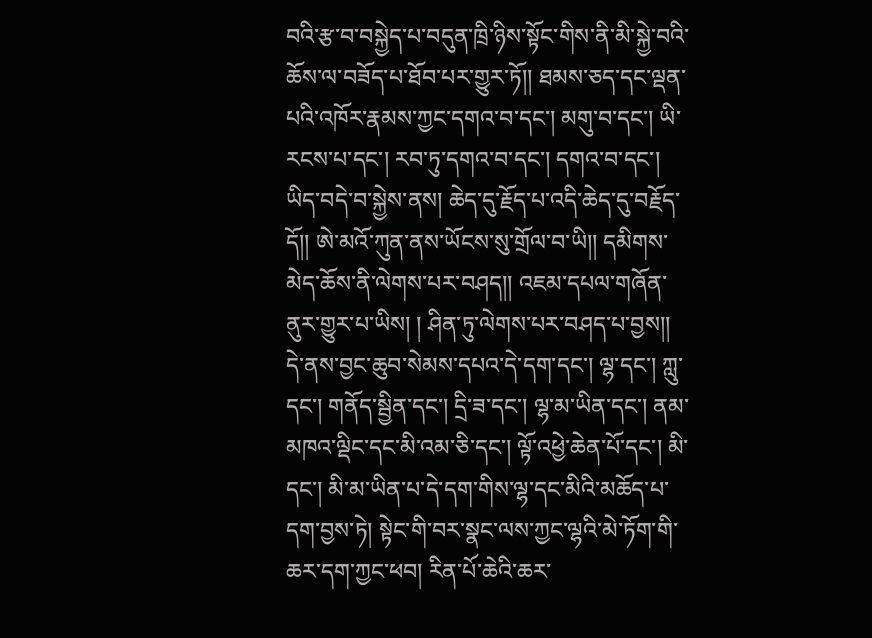བའི་རྩ་བ་བསྐྱེད་པ་བདུན་ཁྲི་ཉིས་སྟོང་གིས་ནི་མི་སྐྱེ་བའི་ཆོས་ལ་བཟོད་པ་ཐོབ་པར་གྱུར་ཏོ།། ཐམས་ཅད་དང་ལྡན་པའི་འཁོར་རྣམས་ཀྱང་དགའ་བ་དང་། མགུ་བ་དང་། ཡི་རངས་པ་དང་། རབ་ཏུ་དགའ་བ་དང་། དགའ་བ་དང་། ཡིད་བདེ་བ་སྐྱེས་ནས། ཆེད་དུ་རྗོད་པ་འདི་ཆེད་དུ་བརྗོད་དོ།། ཨེ་མའོ་ཀུན་ནས་ཡོངས་སུ་གྲོལ་བ་ཡི།། དམིགས་མེད་ཆོས་ནི་ལེགས་པར་བཤད།། འཇམ་དཔལ་གཞོན་ནུར་གྱུར་པ་ཡིས། ། ཤིན་ཏུ་ལེགས་པར་བཤད་པ་བྱས།། དེ་ནས་བྱང་ཆུབ་སེམས་དཔའ་དེ་དག་དང་། ལྷ་དང་། ཀླུ་དང་། གནོད་སྦྱིན་དང་། དྲི་ཟ་དང་། ལྷ་མ་ཡིན་དང་། ནམ་མཁའ་ལྡིང་དང་མི་འམ་ཅི་དང་། ལྟོ་འཕྱེ་ཆེན་པོ་དང་། མི་དང་། མི་མ་ཡིན་པ་དེ་དག་གིས་ལྷ་དང་མིའི་མཆོད་པ་དག་བྱས་ཏེ། སྟེང་གི་བར་སྣང་ལས་ཀྱང་ལྷའི་མེ་ཏོག་གི་ཆར་དག་ཀྱང་ཕབ། རིན་པོ་ཆེའི་ཆར་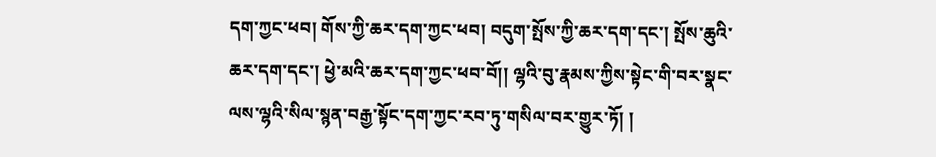དག་ཀྱང་ཕབ། གོས་ཀྱི་ཆར་དག་ཀྱང་ཕབ། བདུག་སྤོས་ཀྱི་ཆར་དག་དང་། སྤོས་ཆུའི་ཆར་དག་དང་། ཕྱེ་མའི་ཆར་དག་ཀྱང་ཕབ་བོ།། ལྷའི་བུ་རྣམས་ཀྱིས་སྟེང་གི་བར་སྣང་ལས་ལྷའི་སིལ་སྙན་བརྒྱ་སྟོང་དག་ཀྱང་རབ་ཏུ་གསིལ་བར་གྱུར་ཏོ། །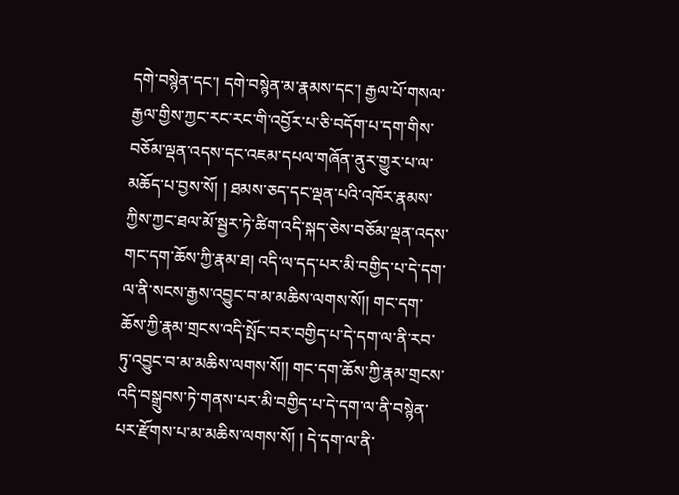དགེ་བསྙེན་དང་། དགེ་བསྙེན་མ་རྣམས་དང་། རྒྱལ་པོ་གསལ་རྒྱལ་གྱིས་ཀྱང་རང་རང་གི་འབྱོར་པ་ཅི་བདོག་པ་དག་གིས་བཅོམ་ལྡན་འདས་དང་འཇམ་དཔལ་གཞོན་ནུར་གྱུར་པ་ལ་མཆོད་པ་བྱས་སོ། ། ཐམས་ཅད་དང་ལྡན་པའི་འཁོར་རྣམས་ཀྱིས་ཀྱང་ཐལ་མོ་སྦྱར་ཏེ་ཚིག་འདི་སྐད་ཅེས་བཅོམ་ལྡན་འདས་གང་དག་ཆོས་ཀྱི་རྣམ་ཐ། འདི་ལ་དད་པར་མི་བགྱིད་པ་དེ་དག་ལ་ནི་སངས་རྒྱས་འབྱུང་བ་མ་མཆིས་ལགས་སོ།། གང་དག་ཆོས་ཀྱི་རྣམ་གྲངས་འདི་སྤོང་བར་བགྱིད་པ་དེ་དག་ལ་ནི་རབ་ཏུ་འབྱུང་བ་མ་མཆིས་ལགས་སོ།། གང་དག་ཆོས་ཀྱི་རྣམ་གྲངས་འདི་བསྒྲུབས་ཏེ་གནས་པར་མི་བགྱིད་པ་དེ་དག་ལ་ནི་བསྙེན་པར་རྫོགས་པ་མ་མཆིས་ལགས་སོ། ། དེ་དག་ལ་ནི་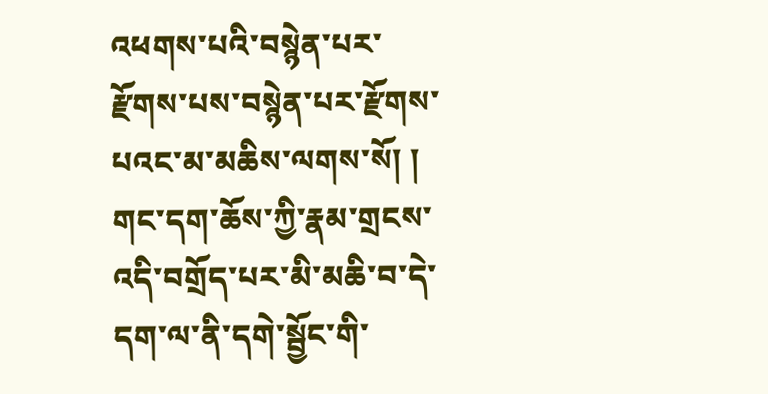འཕགས་པའི་བསྙེན་པར་རྫོགས་པས་བསྙེན་པར་རྫོགས་པའང་མ་མཆིས་ལགས་སོ། ། གང་དག་ཆོས་ཀྱི་རྣམ་གྲངས་འདི་བགྲོད་པར་མི་མཆི་བ་དེ་དག་ལ་ནི་དགེ་སྦྱོང་གི་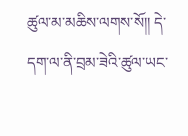ཚུལ་མ་མཆིས་ལགས་སོ།། དེ་དག་ལ་ནི་བྲམ་ཟེའི་ཚུལ་ཡང་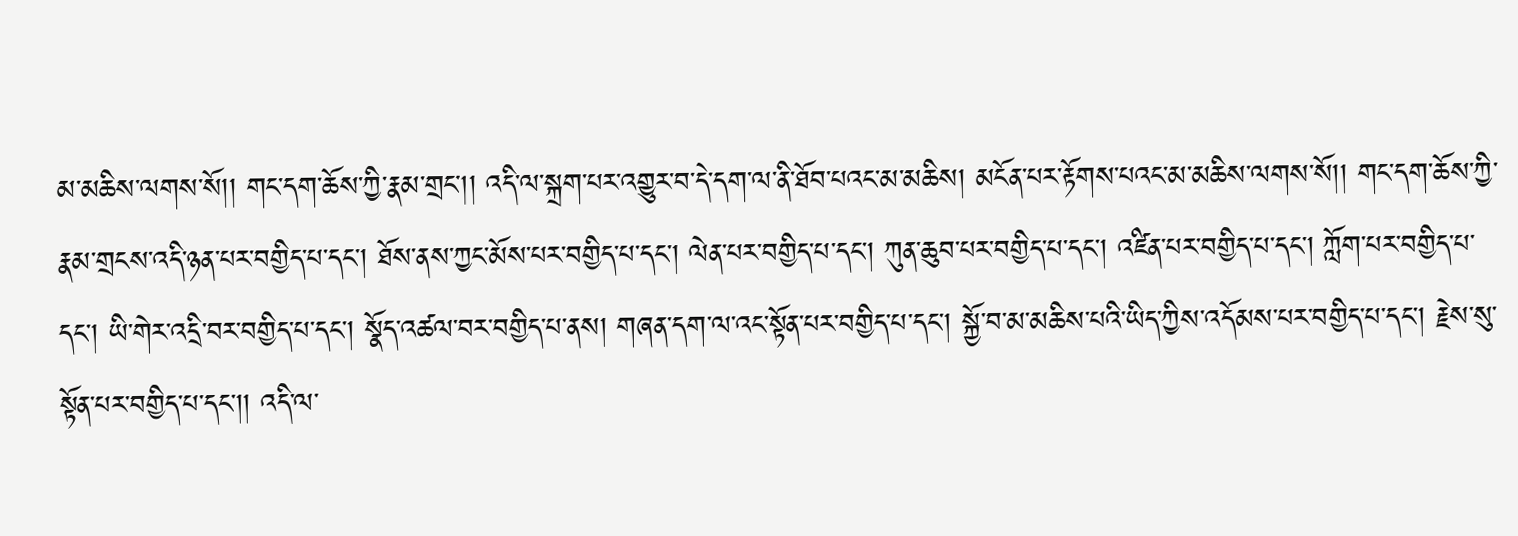མ་མཆིས་ལགས་སོ།། གང་དག་ཆོས་ཀྱི་རྣམ་གྲང།། འདི་ལ་སྐྲག་པར་འགྱུར་བ་དེ་དག་ལ་ནི་ཐོབ་པའང་མ་མཆིས། མངོན་པར་རྟོགས་པའང་མ་མཆིས་ལགས་སོ།། གང་དག་ཆོས་ཀྱི་རྣམ་གྲངས་འདི་ཉན་པར་བགྱིད་པ་དང་། ཐོས་ནས་ཀྱང་མོས་པར་བགྱིད་པ་དང་། ལེན་པར་བགྱིད་པ་དང་། ཀུན་ཆུབ་པར་བགྱིད་པ་དང་། འཛིན་པར་བགྱིད་པ་དང་། ཀློག་པར་བགྱིད་པ་དང་། ཡི་གེར་འདྲི་བར་བགྱིད་པ་དང་། སྣོད་འཚལ་བར་བགྱིད་པ་ནས། གཞན་དག་ལ་འང་སྟོན་པར་བགྱིད་པ་དང་། སྐྱོ་བ་མ་མཆིས་པའི་ཡིད་ཀྱིས་འདོམས་པར་བགྱིད་པ་དང་། རྗེས་སུ་སྟོན་པར་བགྱིད་པ་དང་།། འདི་ལ་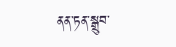ནན་ཏན་སྒྲུབ་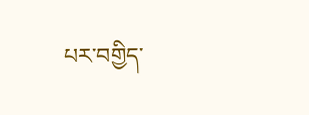པར་བགྱིད་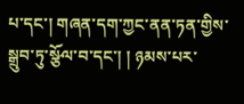པ་དང་། གཞན་དག་ཀྱང་ནན་ཏན་གྱིས་སྒྲུབ་ཏུ་སྩོལ་བ་དང་། ། ཉམས་པར་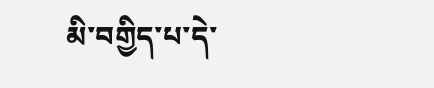མི་བགྱིད་པ་དེ་